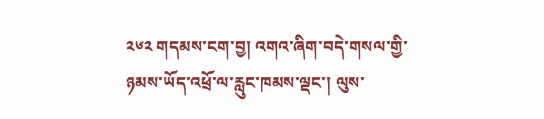༢༦༢ གདམས་ངག་བྱ། འགའ་ཞིག་བདེ་གསལ་གྱི་ཉམས་ཡོད་འཕྲོ་ལ་རླུང་ཁམས་ལྡང་། ལུས་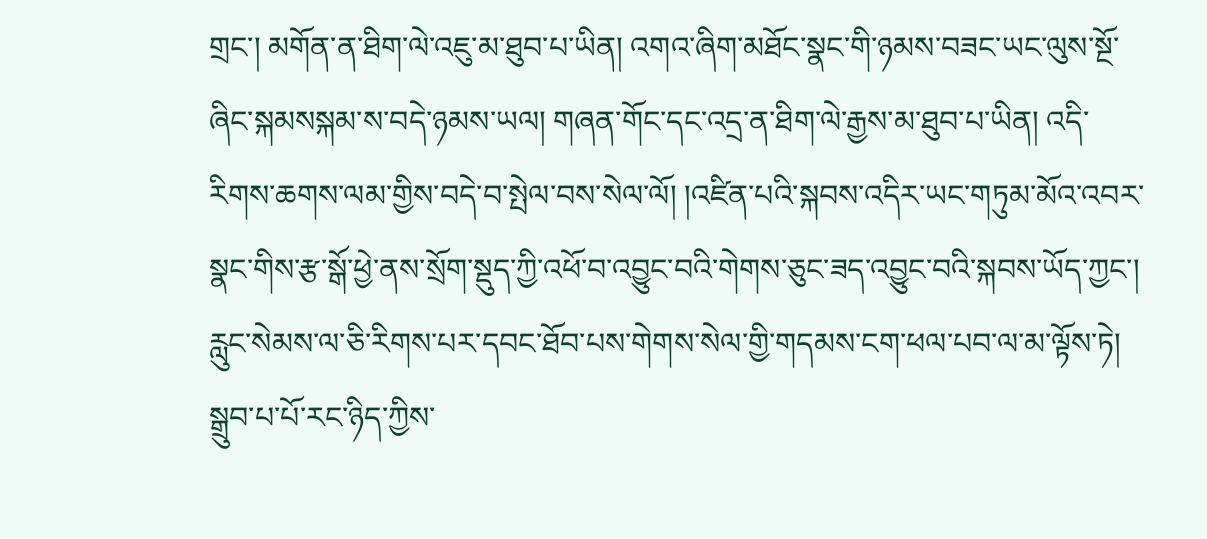གྲང་། མགོན་ན་ཐིག་ལེ་འཇུ་མ་ཐུབ་པ་ཡིན། འགའ་ཞིག་མཐོང་སྣང་གི་ཉམས་བཟང་ཡང་ལུས་སྔོ་ཞིང་སྐམསསྐམ་ས་བདེ་ཉམས་ཡལ། གཞན་གོང་དང་འདྲ་ན་ཐིག་ལེ་རྒྱས་མ་ཐུབ་པ་ཡིན། འདི་རིགས་ཆགས་ལམ་གྱིས་བདེ་བ་སྤེལ་བས་སེལ་ལོ། །འཛིན་པའི་སྐབས་འདིར་ཡང་གཏུམ་མོའ་འབར་སྣང་གིས་རྩ་སྒོ་ཕྱེ་ནས་སྲོག་སྡུད་ཀྱི་འཕོ་བ་འབྱུང་བའི་གེགས་ཅུང་ཟད་འབྱུང་བའི་སྐབས་ཡོད་ཀྱང་། རླུང་སེམས་ལ་ཅི་རིགས་པར་དབང་ཐོབ་པས་གེགས་སེལ་གྱི་གདམས་ངག་ཕལ་པབ་ལ་མ་ལྟོས་ཏེ། སྒྲུབ་པ་པོ་རང་ཉིད་ཀྱིས་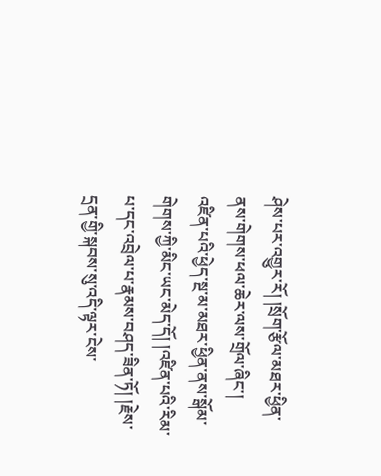ཤེས་པར་འགྱུར་རོ། །སྲོག་རྩོལ་མཐར་ཕྱིན་ནས་གེགས་ཕལ་ཆེར་ལས་གྲོལ་ཞིང་། འཛིན་པའི་ཕྱེད་སྔ་མ་མཐར་ཕྱིན་ནས་སྒོམ་གེགས་ཀྱི་མིང་ཡང་མེད་དོ། །འཛིན་པའི་རིམ་པ་དང་འབྲེལ་པ་རྣམས་བཤད་ཟིན་ཏོ། །རྗེས་དྲན་གྱི་སྐབས་སུ་འདི་ལྟར་ངེས་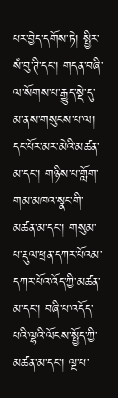པར་བྱེད་དགོས་ཏེ། སྤྱིར་སཾ་བུ་ཊི་དང་། གདན་བཞི་ལ་སོགས་པ་རྒྱུད་སྡེ་དུ་མ་ནས་གསུངས་པ་ལ། དང་པོར་མར་མེའི་མཚན་མ་དང་། གཉིས་པ་གློག་གམ་མཁའ་སྣང་གི་མཚན་མ་དང་། གསུམ་པ་རྡུལ་ཕྲན་དཀར་པོའམ་དཀར་པོའ་འོད་ཀྱི་མཚན་མ་དང་། བཞི་པ་འདོད་པའི་ལྷའི་ལོངས་སྤྱོད་ཀྱི་མཚན་མ་དང་། ལྔ་པ་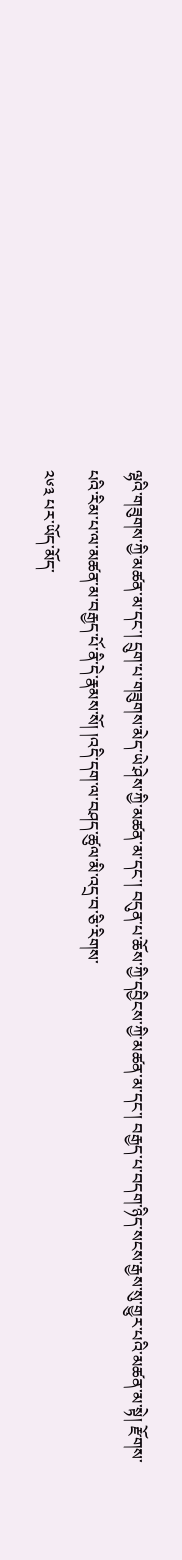ལྷའི་གཟུགས་ཀྱི་མཚན་མ་དང་། དྲུག་པ་གཟུགས་མེད་ཡེ་ཤེས་ཀྱི་མཚན་མ་དང་། བདུན་པ་ཆོས་ཀྱི་དབྱིངས་ཀྱི་མཚན་མ་དང་། བརྒྱད་པ་བདག་ཉིད་སངས་རྒྱས་སུ་གྱུར་པའི་མཚན་མ་སྟེ། རྫོགས་པའི་རིམ་པ་ལ་མཚན་མ་བརྒྱད་པོ་ནི་དེ་རྣམས་སོ། །འདི་དག་ལ་བཤད་ཚུལ་མི་འདྲ་བ་ཅི་རིགས་
༢༦༣ པར་ཡོད་མོད་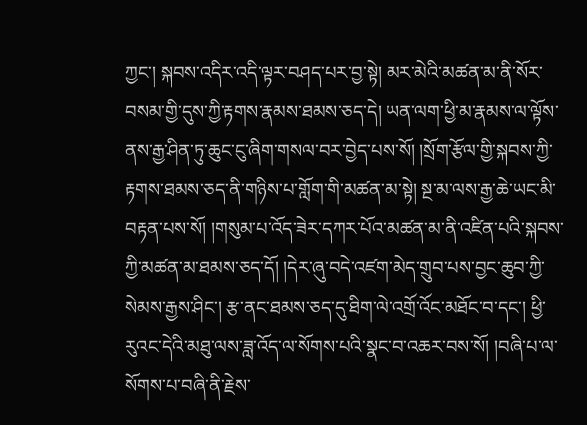ཀྱང་། སྐབས་འདིར་འདི་ལྟར་བཤད་པར་བྱ་སྟེ། མར་མེའི་མཚན་མ་ནི་སོར་བསམ་གྱི་དུས་ཀྱི་རྟགས་རྣམས་ཐམས་ཅད་དེ། ཡན་ལག་ཕྱི་མ་རྣམས་ལ་ལྟོས་ནས་རྒྱ་ཤིན་ཏུ་ཆུང་ངུ་ཞིག་གསལ་བར་བྱེད་པས་སོ། །སྲོག་རྩོལ་གྱི་སྐབས་ཀྱི་རྟགས་ཐམས་ཅད་ནི་གཉིས་པ་གློག་གི་མཚན་མ་སྟེ། སྔ་མ་ལས་རྒྱ་ཆེ་ཡང་མི་བརྟན་པས་སོ། །གསུམ་པ་འོད་ཟེར་དཀར་པོའ་མཚན་མ་ནི་འཛིན་པའི་སྐབས་ཀྱི་མཚན་མ་ཐམས་ཅད་དོ། །དེར་ཞུ་བདེ་འཛག་མེད་གྲུབ་པས་བྱང་ཆུབ་ཀྱི་སེམས་རྒྱས་ཤིང་། རྩ་ནང་ཐམས་ཅད་དུ་ཐིག་ལེ་འགྲོ་འོང་མཐོང་བ་དང་། ཕྱི་རུའང་དེའི་མཐུ་ལས་ཟླ་འོད་ལ་སོགས་པའི་སྣང་བ་འཆར་བས་སོ། །བཞི་པ་ལ་སོགས་པ་བཞི་ནི་རྗེས་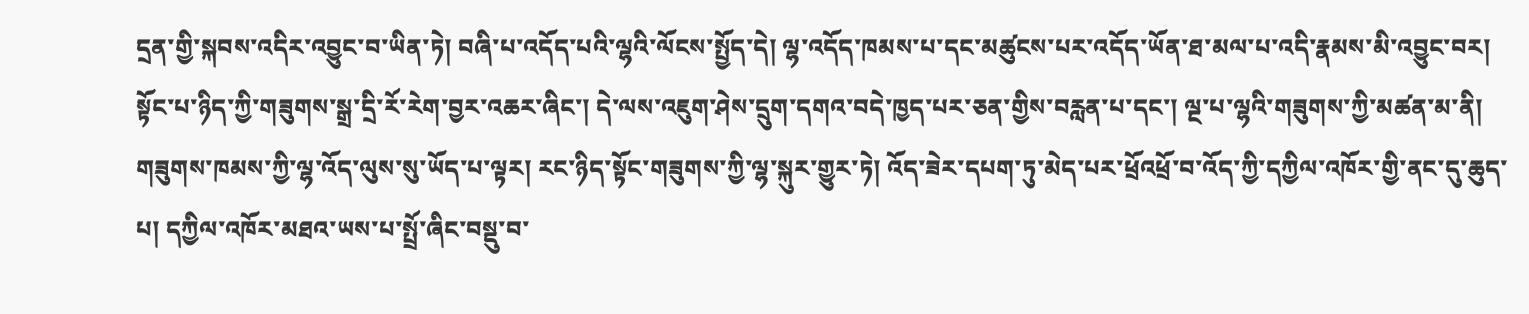དྲན་གྱི་སྐབས་འདིར་འབྱུང་བ་ཡིན་ཏེ། བཞི་པ་འདོད་པའི་ལྷའི་ལོངས་སྤྱོད་དེ། ལྷ་འདོད་ཁམས་པ་དང་མཚུངས་པར་འདོད་ཡོན་ཐ་མལ་པ་འདི་རྣམས་མི་འབྱུང་བར། སྟོང་པ་ཉིད་ཀྱི་གཟུགས་སྒྲ་དྲི་རོ་རེག་བྱར་འཆར་ཞིང་། དེ་ལས་འཇུག་ཤེས་དྲུག་དགའ་བདེ་ཁྱད་པར་ཅན་གྱིས་བརླན་པ་དང་། ལྔ་པ་ལྷའི་གཟུགས་ཀྱི་མཚན་མ་ནི། གཟུགས་ཁམས་ཀྱི་ལྷ་འོད་ལུས་སུ་ཡོད་པ་ལྟར། རང་ཉིད་སྟོང་གཟུགས་ཀྱི་ལྷ་སྐུར་གྱུར་ཏེ། འོད་ཟེར་དཔག་ཏུ་མེད་པར་ཕྲོའཕྲོ་བ་འོད་ཀྱི་དཀྱིལ་འཁོར་གྱི་ནང་དུ་ཆུད་པ། དཀྱིལ་འཁོར་མཐའ་ཡས་པ་སྤྲོ་ཞིང་བསྡུ་བ་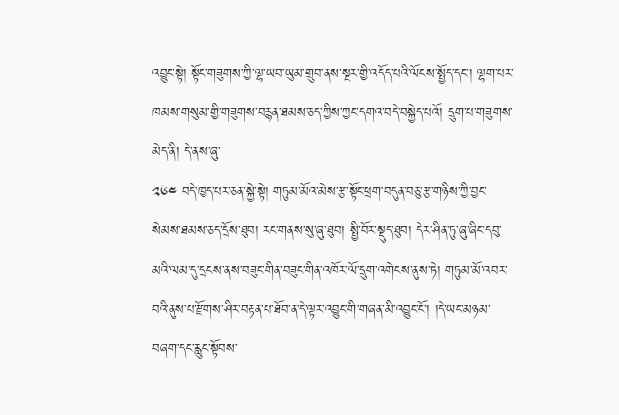འབྱུང་སྟེ། སྟོང་གཟུགས་ཀྱི་ལྷ་ཡབ་ཡུམ་གྲུབ་ནས་སྔར་གྱི་འདོད་པའི་ལོངས་སྤྱོད་དང་། ལྷག་པར་ཁམས་གསུམ་གྱི་གཟུགས་བརྙན་ཐམས་ཅད་ཀྱིས་ཀྱང་དགའ་བདེ་བསྐྱེད་པའོ། དྲུག་པ་གཟུགས་མེད་ནི། དེ་ནས་ཞུ་
༢༦༤ བདེ་ཁྱད་པར་ཅན་སྐྱེ་སྟེ། གཏུམ་མོའ་མེས་རྩ་སྟོང་ཕྲག་བདུན་བཅུ་རྩ་གཉིས་ཀྱི་བྱང་སེམས་ཐམས་ཅད་དྲོས་ཐུབ། རང་གནས་སུ་ཞུ་ཐུབ། སྤྱི་བོར་སྡུད་ཐུབ། དེར་ཤིན་ཏུ་ཞུ་ཞིང་དབུ་མའི་ལམ་དུ་དྲངས་ནས་བཟུང་གིན་བཟུང་གིན་འཁོར་ལོ་དྲུག་འགེངས་ནུས་ཏེ། གཏུམ་མོ་འབར་བའི་ནུས་པ་རྫོགས་ཤིར་བརྟན་པ་ཐོབ་ན་དེ་ལྟར་འབྱུང་གི་གཞན་མི་འབྱུང་ངོ་། །དེ་ཡང་མཉམ་བཞག་དང་རླུང་སྟོབས་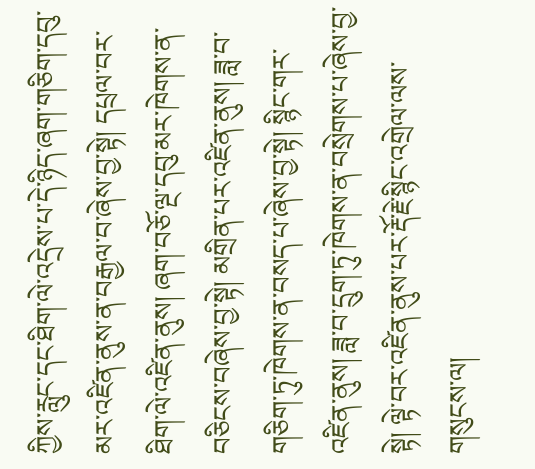ཀྱིས་རླུང་དང་ཐིག་ལེ་འདྲེས་པ་དེ་ཉིད་ཞག་གཅིག་དབུ་མར་འཛིན་ནུས་ན་བརྒྱལ་བ་ཞེས་བྱ་སྟེ། དཔྲལ་བར་ཐིག་ལེ་འཛིན་ནུས། ཞག་བཅོ་ལྔ་དབུ་མར་ཁེགས་ན་བཅིངས་བཞེས་བྱ་སྟེ། མགྲིན་པར་འཛིན་ནུས། ཟླ་བ་གཅིག་ཏུ་ཁེགས་ན་བསད་པ་ཞེས་བྱ་སྟེ། སྙིང་གར་འཛིན་ནུས། ཟླ་བ་དྲུག་ཏུ་ཁེགས་ན་བསྲེགས་པ་ཞེས་བྱ་སྟེ། ལྟེ་བར་འཛིན་ནུས་པར་རྡོ་རྗེ་སྙིང་འགྲེལ་ལས་གསུངས་ལ།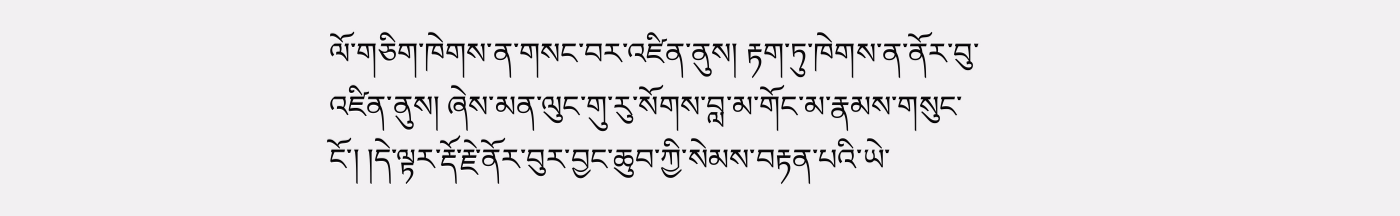ལོ་གཅིག་ཁེགས་ན་གསང་བར་འཛིན་ནུས། རྟག་ཏུ་ཁེགས་ན་ནོར་བུ་འཛིན་ནུས། ཞེས་མན་ལུང་གུ་རུ་སོགས་བླ་མ་གོང་མ་རྣམས་གསུང་ངོ་། །དེ་ལྟར་རྡོ་རྗེ་ནོར་བུར་བྱང་ཆུབ་ཀྱི་སེམས་བརྟན་པའི་ཡེ་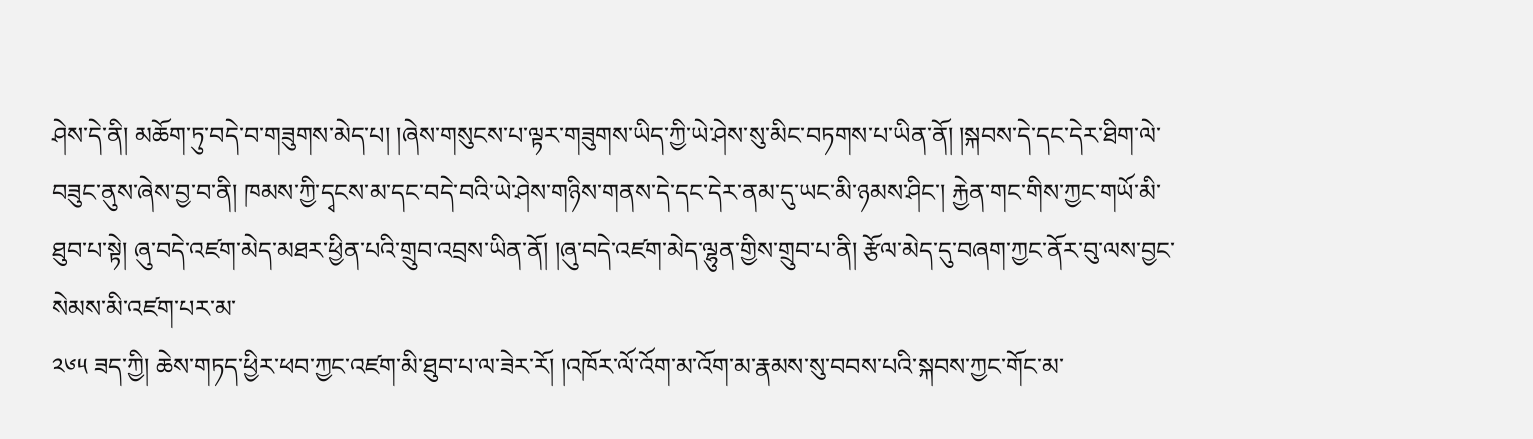ཤེས་དེ་ནི། མཆོག་ཏུ་བདེ་བ་གཟུགས་མེད་པ། །ཞེས་གསུངས་པ་ལྟར་གཟུགས་ཡིད་ཀྱི་ཡེ་ཤེས་སུ་མིང་བཏགས་པ་ཡིན་ནོ། །སྐབས་དེ་དང་དེར་ཐིག་ལེ་བཟུང་ནུས་ཞེས་བྱ་བ་ནི། ཁམས་ཀྱི་དྭངས་མ་དང་བདེ་བའི་ཡེ་ཤེས་གཉིས་གནས་དེ་དང་དེར་ནམ་དུ་ཡང་མི་ཉམས་ཤིང་། རྐྱེན་གང་གིས་ཀྱང་གཡོ་མི་ཐུབ་པ་སྟེ། ཞུ་བདེ་འཛག་མེད་མཐར་ཕྱིན་པའི་གྲུབ་འབྲས་ཡིན་ནོ། །ཞུ་བདེ་འཛག་མེད་ལྷུན་གྱིས་གྲུབ་པ་ནི། རྩོལ་མེད་དུ་བཞག་ཀྱང་ནོར་བུ་ལས་བྱང་སེམས་མི་འཛག་པར་མ་
༢༦༥ ཟད་ཀྱི། ཆེས་གཏད་ཕྱིར་ཕབ་ཀྱང་འཛག་མི་ཐུབ་པ་ལ་ཟེར་རོ། །འཁོར་ལོ་འོག་མ་འོག་མ་རྣམས་སུ་བབས་པའི་སྐབས་ཀྱང་གོང་མ་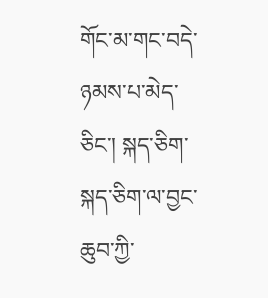གོང་མ་གང་བདེ་ཉམས་པ་མེད་ཅིང་། སྐད་ཅིག་སྐད་ཅིག་ལ་བྱང་ཆུབ་ཀྱི་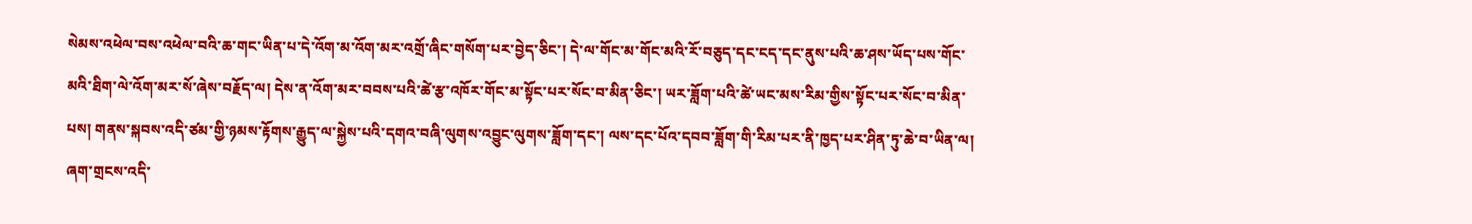སེམས་འཕེལ་བས་འཕེལ་བའི་ཆ་གང་ཡིན་པ་དེ་འོག་མ་འོག་མར་འགྲོ་ཞིང་གསོག་པར་བྱེད་ཅིང་། དེ་ལ་གོང་མ་གོང་མའི་རོ་བཅུད་དང་ངད་དང་ནུས་པའི་ཆ་ཤས་ཡོད་པས་གོང་མའི་ཐིག་ལེ་འོག་མར་སོ་ཞེས་བརྗོད་ལ། དེས་ན་འོག་མར་བབས་པའི་ཚེ་རྩ་འཁོར་གོང་མ་སྟོང་པར་སོང་བ་མིན་ཅིང་། ཡར་ཟློག་པའི་ཚེ་ཡང་མས་རིམ་གྱིས་སྟོང་པར་སོང་བ་མིན་པས། གནས་སྐབས་འདི་ཙམ་གྱི་ཉམས་རྟོགས་རྒྱུད་ལ་སྐྱེས་པའི་དགའ་བཞི་ལུགས་འབྱུང་ལུགས་ཟློག་དང་། ལས་དང་པོའ་དབབ་ཟློག་གི་རིམ་པར་ནི་ཁྱད་པར་ཤིན་ཏུ་ཆེ་བ་ཡིན་ལ། ཞག་གྲངས་འདི་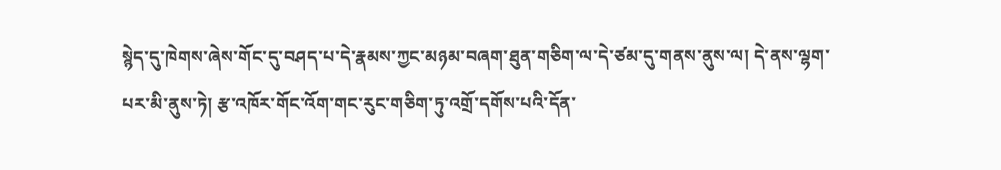སྙེད་དུ་ཁེགས་ཞེས་གོང་དུ་བཤད་པ་དེ་རྣམས་ཀྱང་མཉམ་བཞག་ཐུན་གཅིག་ལ་དེ་ཙམ་དུ་གནས་ནུས་ལ། དེ་ནས་ལྷག་པར་མི་ནུས་ཏེ། རྩ་འཁོར་གོང་འོག་གང་རུང་གཅིག་ཏུ་འགྲོ་དགོས་པའི་དོན་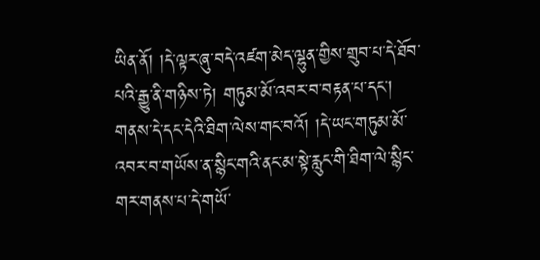ཡིན་ནོ། །དེ་ལྟར་ཞུ་བདེ་འཛག་མེད་ལྷུན་གྱིས་གྲུབ་པ་དེ་ཐོབ་པའི་རྒྱུ་ནི་གཉིས་ཏེ། གཏུམ་མོ་འབར་བ་བརྟན་པ་དང་། གནས་དེ་དང་དེའི་ཐིག་ལེས་གང་བའོ། །དེ་ཡང་གཏུམ་མོ་འབར་བ་གཡོས་ན་སྙིང་གའི་ནང་མ་སྟེ་རླུང་གི་ཐིག་ལེ་སྙིང་གར་གནས་པ་དེ་གཡོ་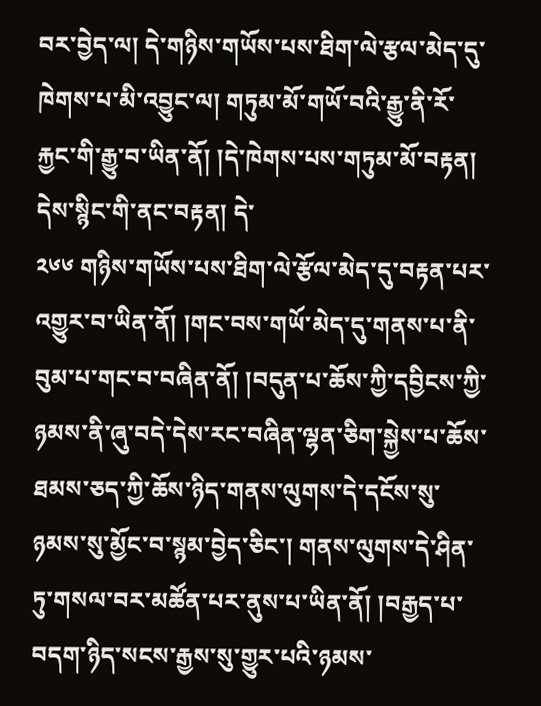བར་བྱེད་ལ། དེ་གཉིས་གཡོས་པས་ཐིག་ལེ་རྩལ་མེད་དུ་ཁེགས་པ་མི་འབྱུང་ལ། གཏུམ་མོ་གཡོ་བའི་རྒྱུ་ནི་རོ་རྐྱང་གི་རྒྱུ་བ་ཡིན་ནོ། །དེ་ཁེགས་པས་གཏུམ་མོ་བརྟན། དེས་སྙིང་གི་ནང་བརྟན། དེ་
༢༦༦ གཉིས་གཡོས་པས་ཐིག་ལེ་རྩོལ་མེད་དུ་བརྟན་པར་འགྱུར་བ་ཡིན་ནོ། །གང་བས་གཡོ་མེད་དུ་གནས་པ་ནི་བུམ་པ་གང་བ་བཞིན་ནོ། །བདུན་པ་ཆོས་ཀྱི་དབྱིངས་ཀྱི་ཉམས་ནི་ཞུ་བདེ་དེས་རང་བཞིན་ལྷན་ཅིག་སྐྱེས་པ་ཆོས་ཐམས་ཅད་ཀྱི་ཆོས་ཉིད་གནས་ལུགས་དེ་དངོས་སུ་ཉམས་སུ་མྱོང་བ་སྙམ་བྱེད་ཅིང་། གནས་ལུགས་དེ་ཤིན་ཏུ་གསལ་བར་མཚོན་པར་ནུས་པ་ཡིན་ནོ། །བརྒྱད་པ་བདག་ཉིད་སངས་རྒྱས་སུ་གྱུར་པའི་ཉམས་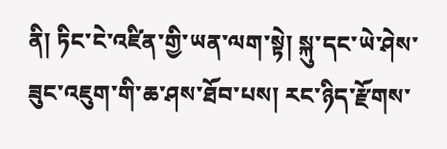ནི། ཏིང་ངེ་འཛིན་གྱི་ཡན་ལག་སྟེ། སྐུ་དང་ཡེ་ཤེས་ཟུང་འཇུག་གི་ཆ་ཤས་ཐོབ་པས། རང་ཉིད་རྫོགས་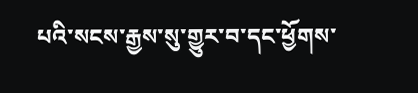པའི་སངས་རྒྱས་སུ་གྱུར་བ་དང་ཕྱོགས་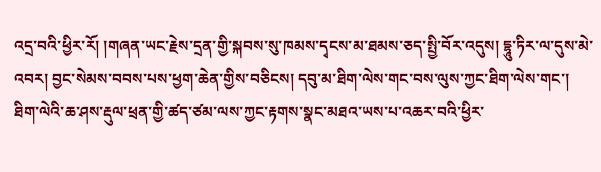འདྲ་བའི་ཕྱིར་རོ། །གཞན་ཡང་རྗེས་དྲན་གྱི་སྐབས་སུ་ཁམས་དྭངས་མ་ཐམས་ཅད་སྤྱི་བོར་འདུས། དྷཱུ་ཏིར་ལ་དུས་མེ་འབར། བྱང་སེམས་བབས་པས་ཕྱག་ཆེན་གྱིས་བཅིངས། དབུ་མ་ཐིག་ལེས་གང་བས་ལུས་ཀྱང་ཐིག་ལེས་གང་། ཐིག་ལེའི་ཆ་ཤས་རྡུལ་ཕྲན་གྱི་ཚད་ཙམ་ལས་ཀྱང་རྟགས་སྣང་མཐའ་ཡས་པ་འཆར་བའི་ཕྱིར་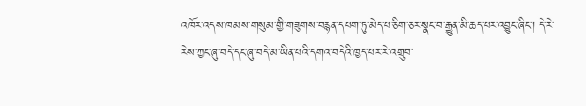འཁོར་འདས་ཁམས་གསུམ་གྱི་གཟུགས་བརྙན་དཔག་ཏུ་མེད་པ་ཅིག་ཅར་སྣང་བ་རྒྱུན་མི་ཆད་པར་འབྱུང་ཞིང་། དེ་རེ་རེས་ཀྱང་ཞུ་བདེ་དང་ཞུ་བདེ་མ་ཡིན་པའི་དགའ་བདེའི་ཁྱད་པར་རེ་འགྲུབ་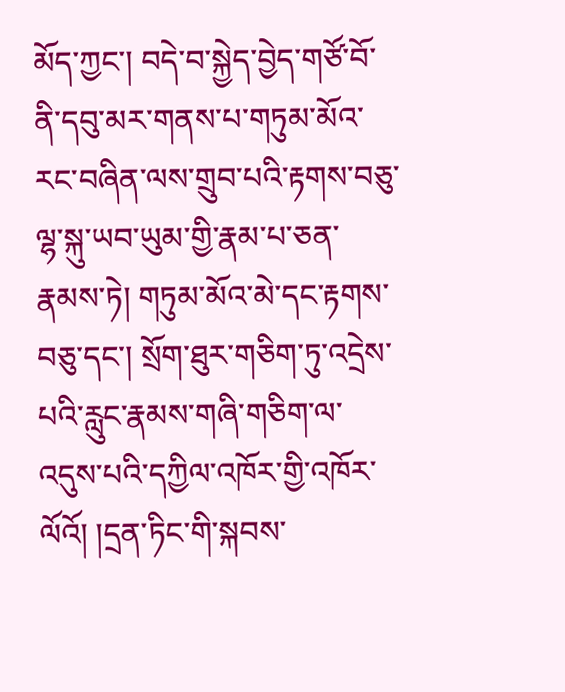མོད་ཀྱང་། བདེ་བ་སྐྱེད་བྱེད་གཙོ་བོ་ནི་དབུ་མར་གནས་པ་གཏུམ་མོའ་རང་བཞིན་ལས་གྲུབ་པའི་རྟགས་བཅུ་ལྷ་སྐུ་ཡབ་ཡུམ་གྱི་རྣམ་པ་ཅན་རྣམས་ཏེ། གཏུམ་མོའ་མེ་དང་རྟགས་བཅུ་དང་། སྲོག་ཐུར་གཅིག་ཏུ་འདྲེས་པའི་རླུང་རྣམས་གཞི་གཅིག་ལ་འདུས་པའི་དཀྱིལ་འཁོར་གྱི་འཁོར་ལོའོ། །དྲན་ཏིང་གི་སྐབས་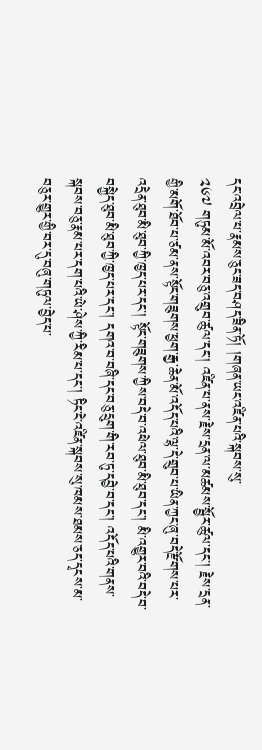དང་འབྲེལ་པ་རྣམས་ཅུང་ཟད་བཤད་ཟིན་ཏོ། །གཞན་ཡང་འཛིན་པའི་སྐབས་སུ་
༢༦༧ གཏུམ་མོ་འབར་བཅུ་འགྲུབ་ཚུལ་དང་། འཛིན་པ་ནས་རྗེས་དྲན་ལ་མཚམས་སྦྱོར་ཚུལ་དང་། རྗེས་དྲན་གྱི་མགོ་ཐོབ་པ་ཙམ་ནས་སྟོང་གཟུགས་ཕྱག་རྒྱ་ཆེན་མོ་འདོད་པའི་ལྷ་དེ་གྲུབ་པ་ཡིན་ཀྱང་ཞུ་བདེ་རྫོགས་པར་འདྲེན་ཐུབ་མི་ཐུབ་ཀྱི་ཁྱད་པར་དང་། སྟོང་གཟུགས་ཀྱིས་བདེ་བ་འཕེལ་ཐུབ་མི་ཐུབ་དང་། མི་འགྱུར་བའི་བདེ་བ་བསྐྱེད་ཐུབ་མི་ཐུབ་ཀྱི་ཁྱད་པར་དང་། དགའ་བ་བཞི་དང་བཅུ་དྲུག་གི་རབ་ཏུ་དབྱེ་བ་དང་། འདོད་པའི་གནས་སྐབས་བཅུ་རྣམ་པར་དག་པའི་ཡེ་ཤེས་ཀྱི་རིམ་པ་དང་། ཏིང་ངེ་འཛིན་སྐབས་སུ་ཁམས་ཐམས་ཅད་དྭངས་མ་བཅུར་གྱུར་གྱི་བར་དུ་བཞུ་གཏུལ་བྱེད་པ་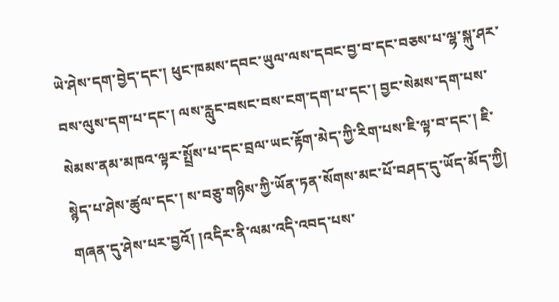ཡེ་ཤེས་དག་བྱེད་དང་། ཕུང་ཁམས་དབང་ཡུལ་ལས་དབང་བྱ་བ་དང་བཅས་པ་ལྷ་སྐུ་ཤར་བས་ལུས་དག་པ་དང་། ལས་རླུང་བསང་བས་ངག་དག་པ་དང་། བྱང་སེམས་དག་པས་སེམས་ནམ་མཁའ་ལྟར་སྤྲོས་པ་དང་བྲལ་ཡང་རྟོག་མེད་ཀྱི་རིག་པས་ཇི་ལྟ་བ་དང་། ཇི་སྙེད་པ་ཤེས་ཚུལ་དང་། ས་བཅུ་གཉིས་ཀྱི་ཡོན་ཏན་སོགས་མང་པོ་བཤད་དུ་ཡོད་མོད་ཀྱི། གཞན་དུ་ཤེས་པར་བྱའོ། །འདིར་ནི་ལམ་འདི་འབད་པས་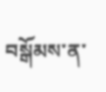བསྒོམས་ན་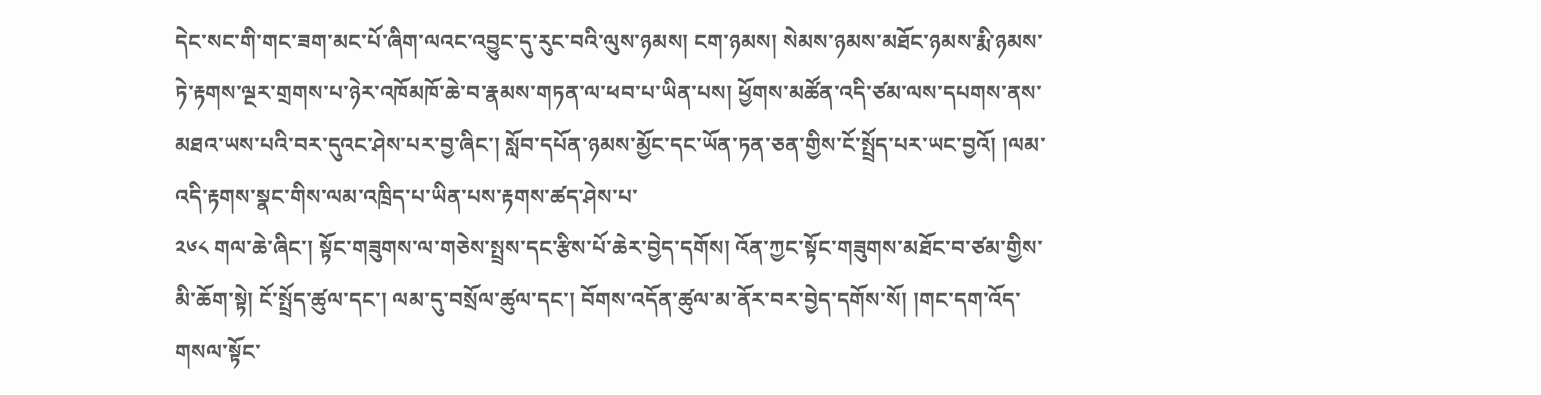དེང་སང་གི་གང་ཟག་མང་པོ་ཞིག་ལའང་འབྱུང་དུ་རུང་བའི་ལུས་ཉམས། ངག་ཉམས། སེམས་ཉམས་མཐོང་ཉམས་རྨི་ཉམས་ཏེ་རྟགས་ལྔར་གྲགས་པ་ཉེར་འཁོམཁོ་ཆེ་བ་རྣམས་གཏན་ལ་ཕབ་པ་ཡིན་པས། ཕྱོགས་མཚོན་འདི་ཙམ་ལས་དཔགས་ནས་མཐའ་ཡས་པའི་བར་དུའང་ཤེས་པར་བྱ་ཞིང་། སློབ་དཔོན་ཉམས་མྱོང་དང་ཡོན་ཏན་ཅན་གྱིས་ངོ་སྤྲོད་པར་ཡང་བྱའོ། །ལམ་འདི་རྟགས་སྣང་གིས་ལམ་འཁྲིད་པ་ཡིན་པས་རྟགས་ཚད་ཤེས་པ་
༢༦༨ གལ་ཆེ་ཞིང་། སྟོང་གཟུགས་ལ་གཅེས་སྤྲས་དང་རྩིས་པོ་ཆེར་བྱེད་དགོས། འོན་ཀྱང་སྟོང་གཟུགས་མཐོང་བ་ཙམ་གྱིས་མི་ཆོག་སྟེ། ངོ་སྤྲོད་ཚུལ་དང་། ལམ་དུ་བསྲོལ་ཚུལ་དང་། བོགས་འདོན་ཚུལ་མ་ནོར་བར་བྱེད་དགོས་སོ། །གང་དག་འོད་གསལ་སྟོང་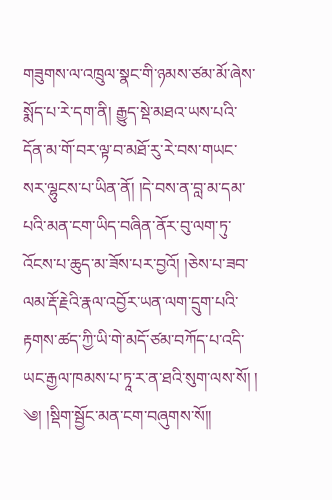གཟུགས་ལ་འཁྲུལ་སྣང་གི་ཉམས་ཙམ་མོ་ཞེས་སྨོད་པ་རེ་དག་ནི། རྒྱུད་སྡེ་མཐའ་ཡས་པའི་དོན་མ་གོ་བར་ལྟ་བ་མཐོ་རུ་རེ་བས་གཡང་སར་ལྷུངས་པ་ཡིན་ནོ། །དེ་བས་ན་བླ་མ་དམ་པའི་མན་ངག་ཡིད་བཞིན་ནོར་བུ་ལག་ཏུ་འོངས་པ་ཆུད་མ་ཟོས་པར་བྱའོ། །ཅེས་པ་ཟབ་ལམ་རྡོ་རྗེའི་རྣལ་འབྱོར་ཡན་ལག་དྲུག་པའི་རྟགས་ཚད་ཀྱི་ཡི་གེ་མདོ་ཙམ་བཀོད་པ་འདི་ཡང་རྒྱལ་ཁམས་པ་ཏཱ་ར་ན་ཐའི་སུག་ལས་སོ། །
༄། །སྡིག་སྦྱོང་མན་ངག་བཞུགས་སོ༎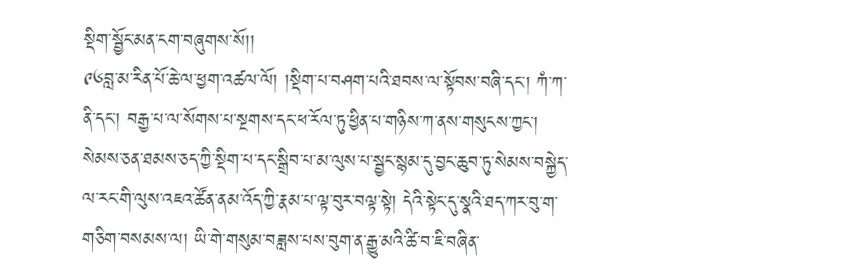སྡིག་སྦྱོང་མན་ངག་བཞུགས་སོ།།
༩༦བླ་མ་རིན་པོ་ཆེ་ལ་ཕྱག་འཚལ་ལོ། །སྡིག་པ་བཤག་པའི་ཐབས་ལ་སྟོབས་བཞི་དང་། ཀཾ་ཀ་ནི་དང་། བརྒྱ་པ་ལ་སོགས་པ་སྔགས་དང་ཕ་རོལ་ཏུ་ཕྱིན་པ་གཉིས་ཀ་ནས་གསུངས་ཀྱང་། སེམས་ཅན་ཐམས་ཅད་ཀྱི་སྡིག་པ་དང་སྒྲིབ་པ་མ་ལུས་པ་སྦྱང་སྙམ་དུ་བྱང་ཆུབ་ཏུ་སེམས་བསྐྱེད་ལ་རང་གི་ལུས་འཇའ་ཚོན་ནམ་འོད་ཀྱི་རྣམ་པ་ལྟ་བུར་བལྟ་སྟེ། དེའི་སྟེང་དུ་སྣའི་ཐད་ཀར་བུ་ག་གཅིག་བསམས་ལ། ཡི་གེ་གསུམ་བཟླས་པས་བུག་ན་རྒྱུ་མའི་ཚི་བ་ཇི་བཞིན་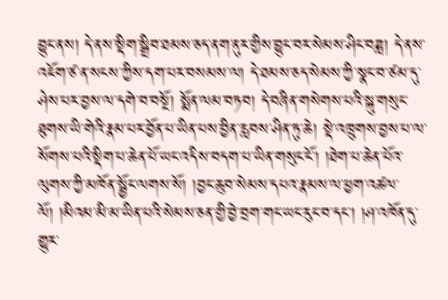བྱུང་ནས། དེ་ནས་སྡིག་སྒྲིབ་ཐམས་ཅད་ནག་ནུར་གྱིས་བྱུང་བར་སེམས་ཤིང་བཟླ། དེ་ནས་འཇོག་ཙ་ན་སངས་ཀྱིས་དག་པར་བསམས་ལ། དེ་ཐམས་ཅད་སེམས་ཀྱི་སྣང་བ་ཙམ་དུ་ཤེས་པར་བྱས་ལ་དགེ་བ་བསྔོ། སྨོན་ལམ་བཏབ། དེ་བཞིན་གསེགས་པའི་སྐུ་གསུང་ཐུགས་ཡི་གེའི་རྣམ་པར་བྱོན་པ་ཡིན་པས་བྱིན་རླབས་ཤིན་ཏུ་ཆེ། སྡེ་འཁྲུགས་བྱས་པ་ལ་སོགས་པའི་སྡིག་པ་ཆེན་པོ་ཡང་འདིས་བདག་པ་ཡིན་གསུང་ངོ་། །ཐེག་པ་ཆེན་པོའ་ལུགས་ཀྱི་མཁོན་སྦྱོང་ལགས་སོ། །བྱང་ཆུབ་སེམས་དཔའ་རྣམས་ལ་ཕྱག་འཚལ་ལོ། །མིའམ་མི་མ་ཡིན་པའི་སེམས་ཅན་གྱི་བྱེ་བྲག་གང་ཡང་རུང་བ་དང་། །ཤ་འཁོན་དུ་གྱུར་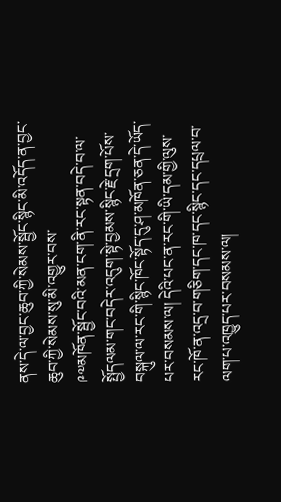ནས་དེ་ལ་བྱང་ཆུབ་ཀྱི་སེམས་སྦྱོང་སྙིང་མི་འདོད་ན་བྱང་ཆུབ་ཀྱི་སེམས་སུ་མི་འགྱུར་བས་
༩༧མཁོན་སྦྱོང་བའི་མན་ངག་ནི་རང་སྟན་བདེ་བ་ལ་སྤྱོདལམ་གང་བདེར་འདུག་སྟེ་བྱམས་སྙིང་རྗེ་དྲག་པོས་བསྐུལ་ལ་རང་གི་སྙིང་ཁོང་སྟོད་དུ་ཤ་མཁོན་ཅན་དེ་ཡོད་པར་བསམས་ལ། དེའི་པང་ན་རང་གི་ཡི་དམ་གྱི་ལུས་རང་ཁོ་ན་འདྲ་བ་གཅིག་དང་ཁ་དང་སྙིང་དང་དཔྲལ་བ་ལག་པ་འཁྱུད་པར་བསམས་ལ།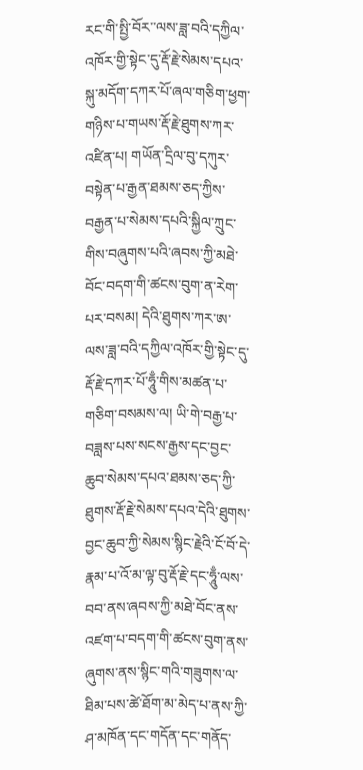རང་གི་སྤྱི་བོར་་ལས་ཟླ་བའི་དཀྱིལ་འཁོར་གྱི་སྟེང་དུ་རྡོ་རྗེ་སེམས་དཔའ་སྐུ་མདོག་དཀར་པོ་ཞལ་གཅིག་ཕྱག་གཉིས་པ་གཡས་རྡོ་རྗེ་ཐུགས་ཀར་འཛིན་པ། གཡོན་དྲིལ་བུ་དཀུར་བསྟེན་པ་རྒྱན་ཐམས་ཅད་ཀྱིས་བརྒྱན་པ་སེམས་དཔའི་སྐྱིལ་ཀྲུང་གིས་བཞུགས་པའི་ཞབས་ཀྱི་མཐེ་བོང་བདག་གི་ཚངས་བུག་ན་རེག་པར་བསམ། དེའི་ཐུགས་ཀར་ཨ་ལས་ཟླ་བའི་དཀྱིལ་འཁོར་གྱི་སྟེང་དུ་རྡོ་རྗེ་དཀར་པོ་ཧཱུྃ་གིས་མཚན་པ་གཅིག་བསམས་ལ། ཡི་གེ་བརྒྱ་པ་བཟླས་པས་སངས་རྒྱས་དང་བྱང་ཆུབ་སེམས་དཔའ་ཐམས་ཅད་ཀྱི་ཐུགས་རྡོ་རྗེ་སེམས་དཔའ་དེའི་ཐུགས་བྱང་ཆུབ་ཀྱི་སེམས་སྙིང་རྗེའི་ངོ་བོ་དེ་རྣམ་པ་འོ་མ་ལྟ་བུ་རྡོ་རྗེ་དང་ཧཱུྃ་ལས་བབ་ནས་ཞབས་ཀྱི་མཐེ་བོང་ནས་འཛག་པ་བདག་གི་ཚངས་བུག་ནས་ཞུགས་ནས་སྙིང་གའི་གཟུགས་ལ་ཐིམ་པས་ཚེ་ཐོག་མ་མེད་པ་ནས་ཀྱི་ཤ་མཁོན་དང་གདོན་དང་གནོད་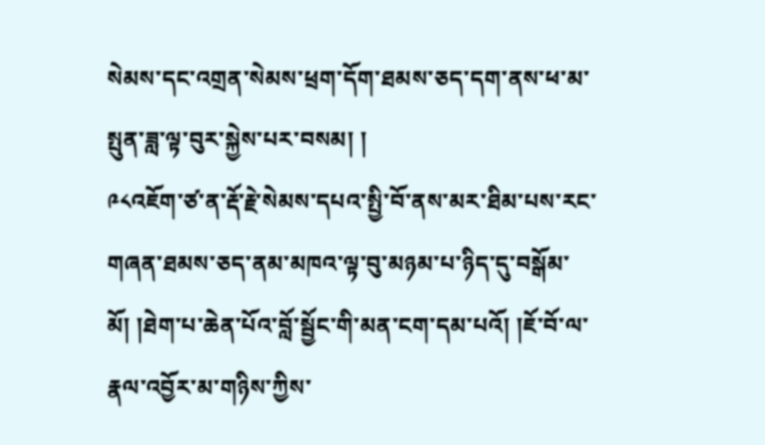སེམས་དང་འགྲན་སེམས་ཕྲག་དོག་ཐམས་ཅད་དག་ནས་ཕ་མ་སྤུན་ཟླ་ལྟ་བུར་སྐྱེས་པར་བསམ། །
༩༨འཇོག་ཙ་ན་རྡོ་རྗེ་སེམས་དཔའ་སྤྱི་བོ་ནས་མར་ཐིམ་པས་རང་གཞན་ཐམས་ཅད་ནམ་མཁའ་ལྟ་བུ་མཉམ་པ་ཉིད་དུ་བསྒོམ་མོ། །ཐེག་པ་ཆེན་པོའ་བློ་སྦྱོང་གི་མན་ངག་དམ་པའོ། །ཇོ་བོ་ལ་རྣལ་འབྱོར་མ་གཉིས་ཀྱིས་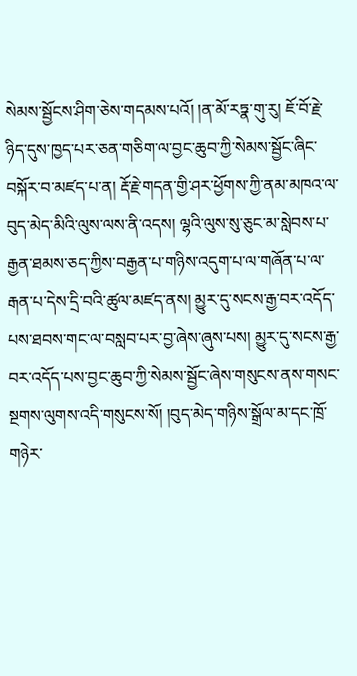སེམས་སྦྱོངས་ཤིག་ཅེས་གདམས་པའོ། །ན་མོ་རཏྣ་གུ་རུ། ཇོ་བོ་རྗེ་ཉིད་དུས་ཁྱད་པར་ཅན་གཅིག་ལ་བྱང་ཆུབ་ཀྱི་སེམས་སྦྱོང་ཞིང་བསྐོར་བ་མཛད་པ་ན། རྡོ་རྗེ་གདན་གྱི་ཤར་ཕྱོགས་ཀྱི་ནམ་མཁའ་ལ་བུད་མེད་མིའི་ལུས་ལས་ནི་འདས། ལྷའི་ལུས་སུ་ཅུང་མ་སླེབས་པ་རྒྱན་ཐམས་ཅད་ཀྱིས་བརྒྱན་པ་གཉིས་འདུག་པ་ལ་གཞོན་པ་ལ་རྒན་པ་དེས་དྲི་བའི་ཚུལ་མཛད་ནས། མྱུར་དུ་སངས་རྒྱ་བར་འདོད་པས་ཐབས་གང་ལ་བསླབ་པར་བྱ་ཞེས་ཞུས་པས། མྱུར་དུ་སངས་རྒྱ་བར་འདོད་པས་བྱང་ཆུབ་ཀྱི་སེམས་སྦྱོང་ཞེས་གསུངས་ནས་གསང་སྔགས་ལུགས་འདི་གསུངས་སོ། །བུད་མེད་གཉིས་སྒྲོལ་མ་དང་ཁྲོ་གཉེར་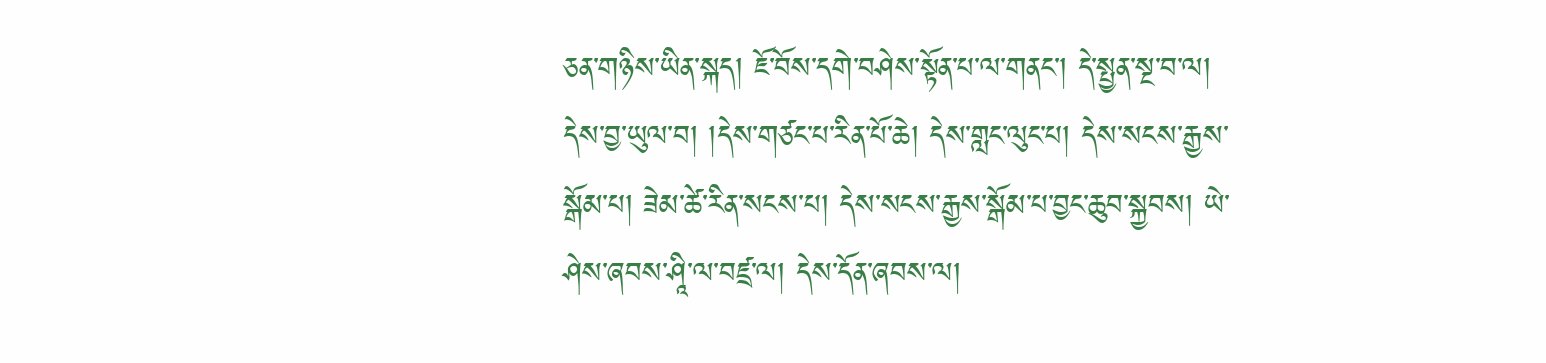ཅན་གཉིས་ཡིན་སྐད། ཇོ་བོས་དགེ་བཤེས་སྟོན་པ་ལ་གནང་། དེ་སྤྱན་སྔ་བ་ལ། དེས་བྱ་ཡུལ་བ། །དེས་གཙང་པ་རིན་པོ་ཆེ། དེས་གླང་ལུང་པ། དེས་སངས་རྒྱས་སྒོམ་པ། ཟེམ་ཚེ་རིན་སངས་པ། དེས་སངས་རྒྱས་སྒོམ་པ་བྱང་ཆུབ་སྐྱབས། ཡེ་ཤེས་ཞབས་ཤཱི་ལ་བཛྲ་ལ། དེས་དོན་ཞབས་ལ།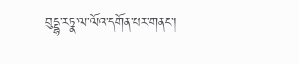བུདྡྷ་རཏྣ་ལ་ལོའ་དགོན་པར་གནང་།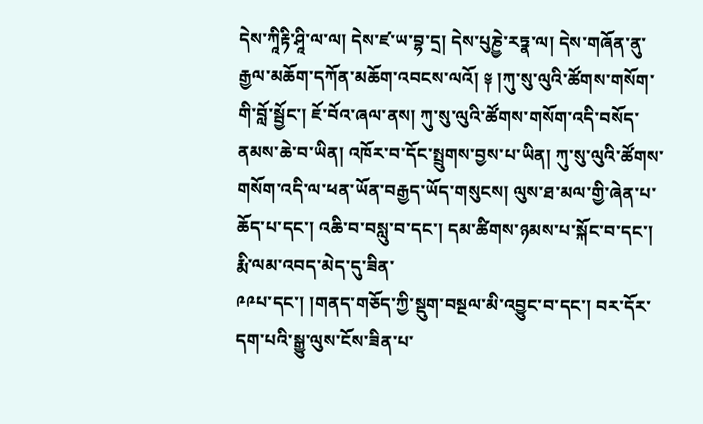དེས་ཀཱིརྟི་ཤཱི་ལ་ལ། དེས་ཛ་ཡ་བྷ་དྲ། དེས་པུཎྱེ་རཏྣ་ལ། དེས་གཞོན་ནུ་རྒྱལ་མཆོག་དཀོན་མཆོག་འབངས་ལའོ། ༈ །ཀུ་སུ་ལུའི་ཚོགས་གསོག་གི་བློ་སྦྱོང་། ཇོ་བོའ་ཞལ་ནས། ཀུ་སུ་ལུའི་ཚོགས་གསོག་འདི་བསོད་ནམས་ཆེ་བ་ཡིན། འཁོར་བ་དོང་སྤྲུགས་བྱས་པ་ཡིན། ཀུ་སུ་ལུའི་ཚོགས་གསོག་འདི་ལ་ཕན་ཡོན་བརྒྱད་ཡོད་གསུངས། ལུས་ཐ་མལ་གྱི་ཞེན་པ་ཆོད་པ་དང་། འཆི་བ་བསླུ་བ་དང་། དམ་ཚིགས་ཉམས་པ་སྐོང་བ་དང་། རྨི་ལམ་འབད་མེད་དུ་ཟིན་
༩༩པ་དང་། །གནད་གཅོད་ཀྱི་སྡུག་བསྔལ་མི་འབྱུང་བ་དང་། བར་དོར་དག་པའི་སྒྱུ་ལུས་ངོས་ཟིན་པ་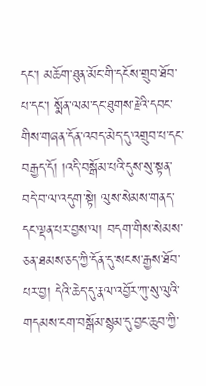དང་། མཆོག་ཐུན་མོང་གི་དངོས་གྲུབ་ཐོབ་པ་དང་། སྨོན་ལམ་དང་ཐུགས་རྗེའི་དབང་གིས་གཞན་དོན་འབད་མེད་དུ་འགྲུབ་པ་དང་བརྒྱད་དོ། །འདི་བསྒོམ་པའི་དུས་སུ་སྟན་བདེ་བ་ལ་འདུག་སྟེ། ལུས་སེམས་གནད་དང་ལྡན་པར་བྱས་ལ། བདག་གིས་སེམས་ཅན་ཐམས་ཅད་ཀྱི་དོན་དུ་སངས་རྒྱས་ཐོབ་པར་བྱ། དེའི་ཆེད་དུ་རྣལ་འབྱོར་ཀུ་སུ་ལུའི་གདམས་ངག་བསྒོམ་སྙམ་དུ་བྱང་ཆུབ་ཀྱི་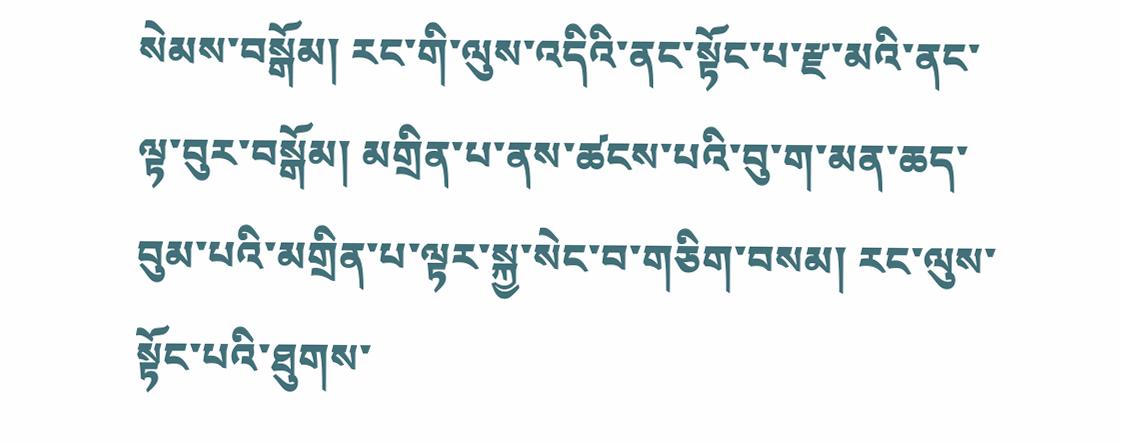སེམས་བསྒོམ། རང་གི་ལུས་འདིའི་ནང་སྟོང་པ་རྫ་མའི་ནང་ལྟ་བུར་བསྒོམ། མགྲིན་པ་ནས་ཚངས་པའི་བུ་ག་མན་ཆད་བུམ་པའི་མགྲིན་པ་ལྟར་སྐྱ་སེང་བ་གཅིག་བསམ། རང་ལུས་སྟོང་པའི་ཐུགས་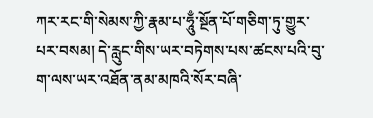ཀར་རང་གི་སེམས་ཀྱི་རྣམ་པ་ཧཱུྃ་སྔོན་པོ་གཅིག་ཏུ་གྱུར་པར་བསམ། དེ་རླུང་གིས་ཡར་བཏེགས་པས་ཚངས་པའི་བུ་ག་ལས་ཡར་འཐོན་ནམ་མཁའི་སོར་བཞི་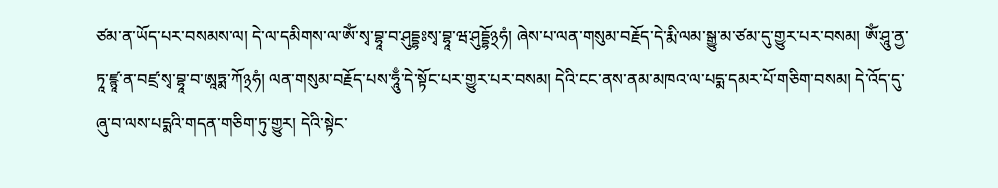ཙམ་ན་ཡོད་པར་བསམས་ལ། དེ་ལ་དམིགས་ལ་ༀ་སྭ་བྷཱ་བ་ཤུདྡྷཿསྭ་བྷཱ་ཝ་ཤུདྡྷོ྅ཧཾ། ཞེས་པ་ལན་གསུམ་བརྗོད་དེ་རྨི་ལམ་སྒྱུ་མ་ཙམ་དུ་གྱུར་པར་བསམ། ༀ་ཤཱུ་ནྱ་ཏཱ་ཛྙཱ་ན་བཛྲ་སྭ་བྷཱ་བ་ཨཱཏྨ་ཀོ྅ཧཾ། ལན་གསུམ་བརྗོད་པས་ཧཱུྃ་དེ་སྟོང་པར་གྱུར་པར་བསམ། དེའི་ངང་ནས་ནམ་མཁའ་ལ་པདྨ་དམར་པོ་གཅིག་བསམ། དེ་འོད་དུ་ཞུ་བ་ལས་པདྨའི་གདན་གཅིག་ཏུ་གྱུར། དེའི་སྟེང་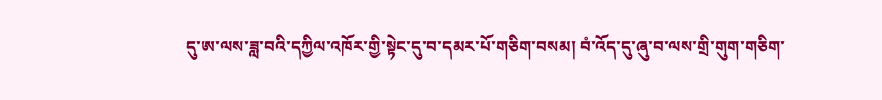དུ་ཨ་ལས་ཟླ་བའི་དཀྱིལ་འཁོར་གྱི་སྟེང་དུ་བ་དམར་པོ་གཅིག་བསམ། བཾ་འོད་དུ་ཞུ་བ་ལས་གྲི་གུག་གཅིག་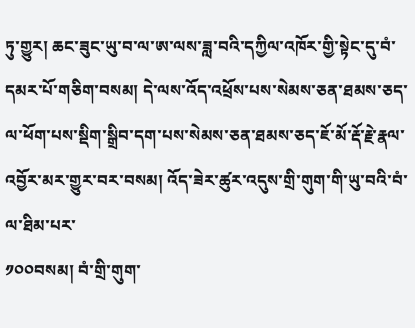ཏུ་གྱུར། ཆང་ཟུང་ཡུ་བ་ལ་ཨ་ལས་ཟླ་བའི་དཀྱིལ་འཁོར་གྱི་སྟེང་དུ་བཾ་དམར་པོ་གཅིག་བསམ། དེ་ལས་འོད་འཕྲོས་པས་སེམས་ཅན་ཐམས་ཅད་ལ་ཕོག་པས་སྡིག་སྒྲིབ་དག་པས་སེམས་ཅན་ཐམས་ཅད་ཇོ་མོ་རྡོ་རྗེ་རྣལ་འབྱོར་མར་གྱུར་བར་བསམ། འོད་ཟེར་ཚུར་འདུས་གྲི་གུག་གི་ཡུ་བའི་བཾ་ལ་ཐིམ་པར་
༡༠༠བསམ། བཾ་གྲི་གུག་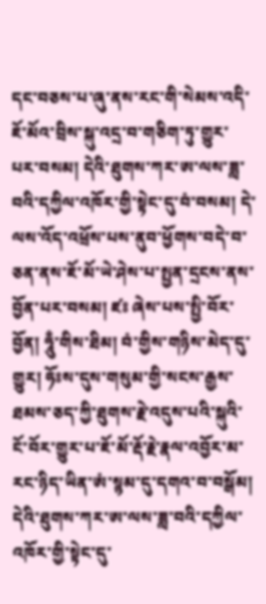དང་བཅས་པ་ཞུ་ནས་རང་གི་སེམས་འདི་ཇོ་མོའ་བྲིས་སྐུ་འདྲ་བ་གཅིག་ཏུ་གྱུར་པར་བསམ། དེའི་ཐུགས་ཀར་ཨ་ལས་ཟླ་བའི་དཀྱིལ་འཁོར་གྱི་སྟེང་དུ་བཾ་བསམ། དེ་ལས་འོད་འཕྲོས་པས་ནུབ་ཕྱོགས་བདེ་བ་ཅན་ནས་ཇོ་མོ་ཡེ་ཤེས་པ་སྤྱན་དྲངས་ནས་བྱོན་པར་བསམ། ཛཿ ཞེས་པས་སྤྱི་བོར་བྱོན། ཧཱུྃ་གིས་ཐིམ། བཾ་གྱིས་གཉིས་མེད་དུ་གྱུར། ཧོཿས་དུས་གསུམ་གྱི་སངས་རྒྱས་ཐམས་ཅད་ཀྱི་ཐུགས་རྗེ་འདུས་པའི་སྐུའི་ངོ་བོར་གྱུར་པ་ཇོ་མོ་རྡོ་རྗེ་རྣལ་འབྱོར་མ་རང་ཉིད་ཡིན་ཨཾ་སྙམ་དུ་དགའ་བ་བསྒོམ། དེའི་ཐུགས་ཀར་ཨ་ལས་ཟླ་བའི་དཀྱིལ་འཁོར་གྱི་སྟེང་དུ་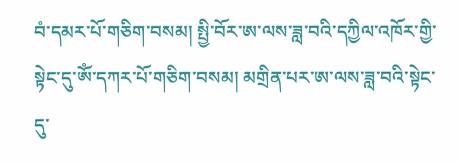བཾ་དམར་པོ་གཅིག་བསམ། སྤྱི་བོར་ཨ་ལས་ཟླ་བའི་དཀྱིལ་འཁོར་གྱི་སྟེང་དུ་ༀ་དཀར་པོ་གཅིག་བསམ། མགྲིན་པར་ཨ་ལས་ཟླ་བའི་སྟེང་དུ་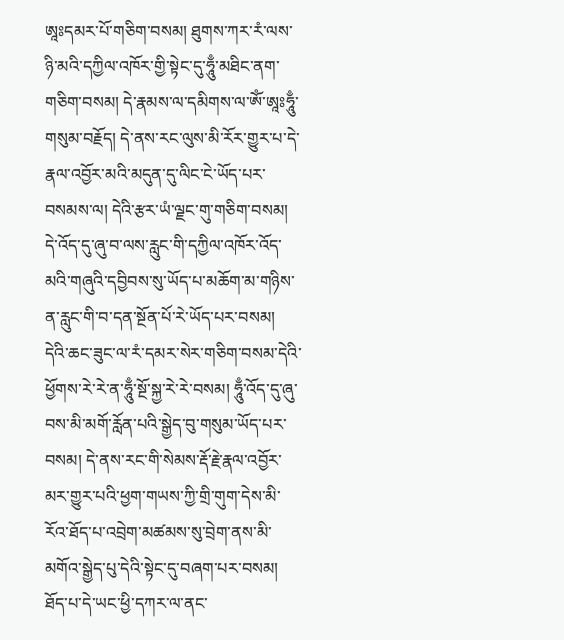ཨཱཿདམར་པོ་གཅིག་བསམ། ཐུགས་ཀར་རཾ་ལས་ཉི་མའི་དཀྱིལ་འཁོར་གྱི་སྟེང་དུ་ཧཱུྃ་མཐིང་ནག་གཅིག་བསམ། དེ་རྣམས་ལ་དམིགས་ལ་ༀ་ཨཱཿཧཱུྃ་གསུམ་བརྗོད། དེ་ནས་རང་ལུས་མི་རོར་གྱུར་པ་དེ་རྣལ་འབྱོར་མའི་མདུན་དུ་ལིང་ངེ་ཡོད་པར་བསམས་ལ། དེའི་རྩར་ཡཾ་ལྗང་གུ་གཅིག་བསམ། དེ་འོད་དུ་ཞུ་བ་ལས་རླུང་གི་དཀྱིལ་འཁོར་འོད་མའི་གཞུའི་དབྱིབས་སུ་ཡོད་པ་མཆོག་མ་གཉིས་ན་རླུང་གི་བ་དན་སྔོན་པོ་རེ་ཡོད་པར་བསམ། དེའི་ཆང་ཟུང་ལ་རཾ་དམར་སེར་གཅིག་བསམ་དེའི་ཕྱོགས་རེ་རེ་ན་ཧཱུྃ་སྔོ་སྐྱ་རེ་རེ་བསམ། ཧཱུྃ་འོད་དུ་ཞུ་བས་མི་མགོ་རློན་པའི་སྒྱེད་བུ་གསུམ་ཡོད་པར་བསམ། དེ་ནས་རང་གི་སེམས་རྡོ་རྗེ་རྣལ་འབྱོར་མར་གྱུར་པའི་ཕྱག་གཡས་ཀྱི་གྲི་གུག་དེས་མི་རོའ་ཐོད་པ་འབྲེག་མཚམས་སུ་བྲེག་ནས་མི་མགོའ་སྒྱེད་པུ་དེའི་སྟེང་དུ་བཞག་པར་བསམ། ཐོད་པ་དེ་ཡང་ཕྱི་དཀར་ལ་ནང་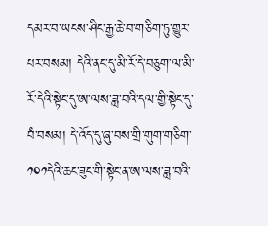དམར་བ་ཡངས་ཤིང་རྒྱ་ཆེ་བ་གཅིག་ཏུ་གྱུར་པར་བསམ། དེའི་ནང་དུ་མི་རོ་དེ་བཅུག་ལ་མི་རོ་དེའི་སྟེང་དུ་ཨ་ལས་ཟླ་བའི་དལ་གྱི་སྟེང་དུ་བཾ་བསམ། དེ་འོད་དུ་ཞུ་བས་གྲི་གུག་གཅིག་
༡༠༡དེའི་ཆང་ཟུང་གི་སྟེང་ན་ཨ་ལས་ཟླ་བའི་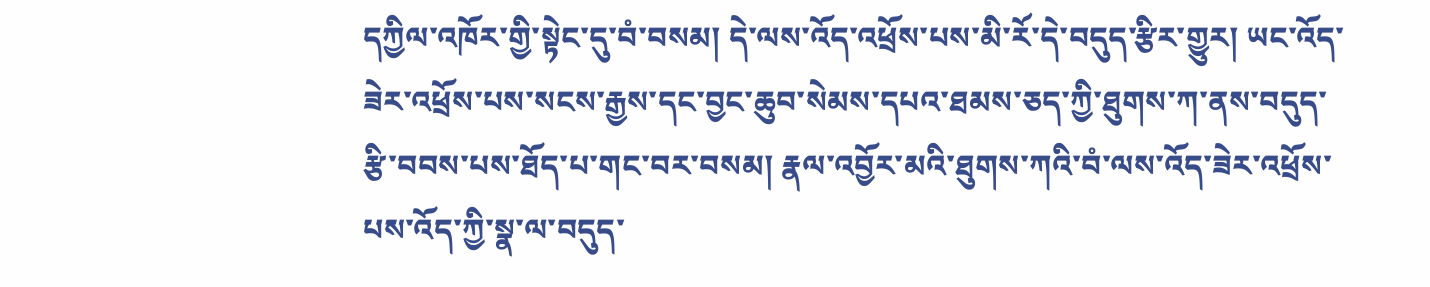དཀྱིལ་འཁོར་གྱི་སྟེང་དུ་བཾ་བསམ། དེ་ལས་འོད་འཕྲོས་པས་མི་རོ་དེ་བདུད་རྩིར་གྱུར། ཡང་འོད་ཟེར་འཕྲོས་པས་སངས་རྒྱས་དང་བྱང་ཆུབ་སེམས་དཔའ་ཐམས་ཅད་ཀྱི་ཐུགས་ཀ་ནས་བདུད་རྩི་བབས་པས་ཐོད་པ་གང་བར་བསམ། རྣལ་འབྱོར་མའི་ཐུགས་ཀའི་བཾ་ལས་འོད་ཟེར་འཕྲོས་པས་འོད་ཀྱི་སྣ་ལ་བདུད་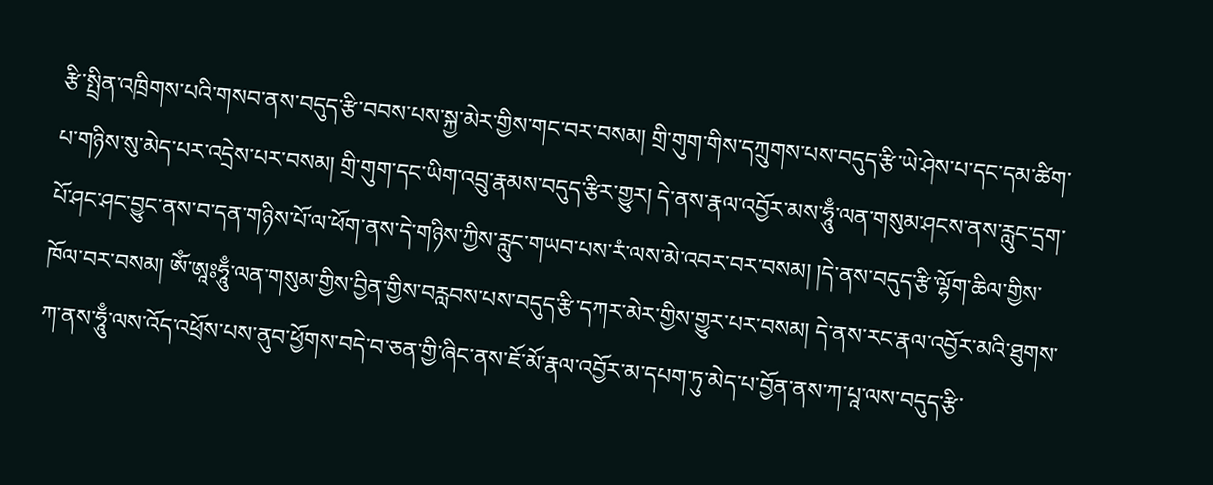རྩི་སྤྲིན་འཁྲིགས་པའི་གསབ་ནས་བདུད་རྩི་བབས་པས་སྐྱ་མེར་གྱིས་གང་བར་བསམ། གྲི་གུག་གིས་དཀྲུགས་པས་བདུད་རྩི་ཡེ་ཤེས་པ་དང་དམ་ཚིག་པ་གཉིས་སུ་མེད་པར་འདྲེས་པར་བསམ། གྲི་གུག་དང་ཡིག་འབྲུ་རྣམས་བདུད་རྩིར་གྱུར། དེ་ནས་རྣལ་འབྱོར་མས་ཧཱུྃ་ལན་གསུམ་ཤངས་ནས་རླུང་དྲག་པོ་ཤང་ཤང་བྱུང་ནས་བ་དན་གཉིས་པོ་ལ་ཕོག་ནས་དེ་གཉིས་ཀྱིས་རླུང་གཡབ་པས་རཾ་ལས་མེ་འབར་བར་བསམ། །དེ་ནས་བདུད་རྩི་ལྷོག་ཆིལ་གྱིས་ཁོལ་བར་བསམ། ༀ་ཨཱཿཧཱུྃ་ལན་གསུམ་གྱིས་བྱིན་གྱིས་བརླབས་པས་བདུད་རྩི་དཀར་མེར་གྱིས་གྱུར་པར་བསམ། དེ་ནས་རང་རྣལ་འབྱོར་མའི་ཐུགས་ཀ་ནས་ཧཱུྃ་ལས་འོད་འཕྲོས་པས་ནུབ་ཕྱོགས་བདེ་བ་ཅན་གྱི་ཞིང་ནས་ཇོ་མོ་རྣལ་འབྱོར་མ་དཔག་ཏུ་མེད་པ་བྱོན་ནས་ཀ་པཱ་ལས་བདུད་རྩི་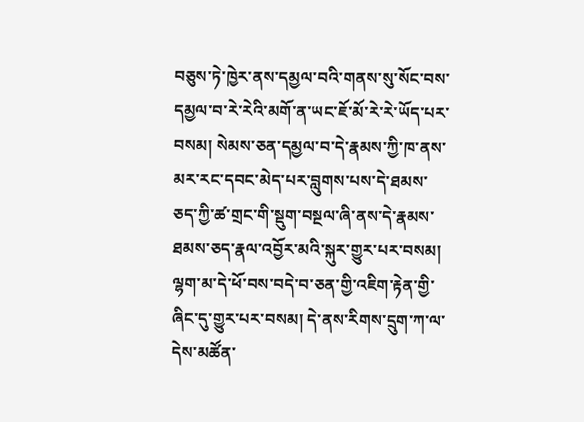བཅུས་ཏེ་ཁྱེར་ནས་དམྱལ་བའི་གནས་སུ་སོང་བས་དམྱལ་བ་རེ་རེའི་མགོ་ན་ཡང་ཇོ་མོ་རེ་རེ་ཡོད་པར་བསམ། སེམས་ཅན་དམྱལ་བ་དེ་རྣམས་ཀྱི་ཁ་ནས་མར་རང་དབང་མེད་པར་བླུགས་པས་དེ་ཐམས་ཅད་ཀྱི་ཚ་གྲང་གི་སྡུག་བསྔལ་ཞི་ནས་དེ་རྣམས་ཐམས་ཅད་རྣལ་འབྱོར་མའི་སྐུར་གྱུར་པར་བསམ། ལྷག་མ་དེ་ཕོ་བས་བདེ་བ་ཅན་གྱི་འཇིག་རྟེན་གྱི་ཞིང་དུ་གྱུར་པར་བསམ། དེ་ནས་རིགས་དྲུག་ཀ་ལ་དེས་མཚོན་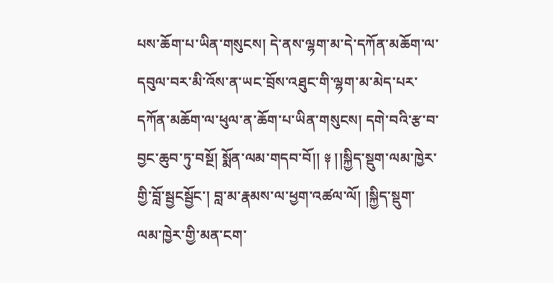པས་ཆོག་པ་ཡིན་གསུངས། དེ་ནས་ལྷག་མ་དེ་དཀོན་མཆོག་ལ་དབུལ་བར་མི་འོས་ན་ཡང་བྲོས་འཐུང་གི་ལྷག་མ་མེད་པར་དཀོན་མཆོག་ལ་ཕུལ་ན་ཆོག་པ་ཡིན་གསུངས། དགེ་བའི་རྩ་བ་བྱང་ཆུབ་ཏུ་བསྔོ། སྨོན་ལམ་གདབ་བོ།། ༈ །།སྐྱིད་སྡུག་ལམ་ཁྱེར་གྱི་བློ་སྦྱངསྦྱོང་། བླ་མ་རྣམས་ལ་ཕྱག་འཚལ་ལོ། །སྐྱིད་སྡུག་ལམ་ཁྱེར་གྱི་མན་ངག་